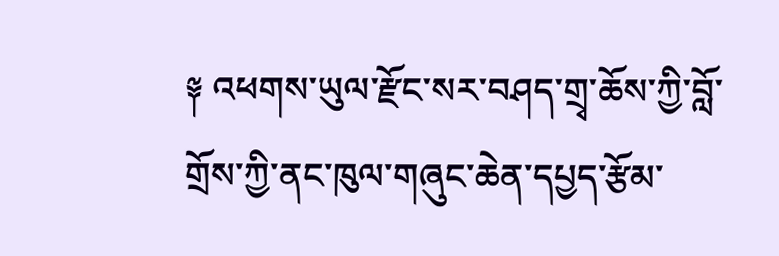༈ འཕགས་ཡུལ་རྫོང་སར་བཤད་གྲྭ་ཆོས་ཀྱི་བློ་གྲོས་ཀྱི་ནང་ཁུལ་གཞུང་ཆེན་དཔྱད་རྩོམ་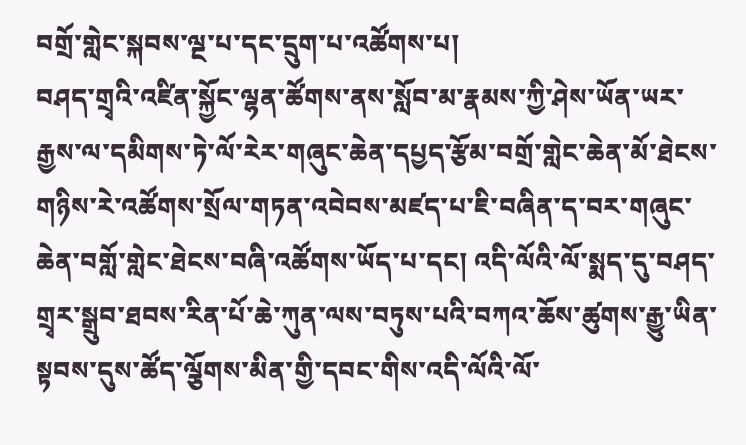བགྲོ་གླེང་སྐབས་ལྔ་པ་དང་དྲུག་པ་འཚོགས་པ།
བཤད་གྲྭའི་འཛིན་སྐྱོང་ལྷན་ཚོགས་ནས་སློབ་མ་རྣམས་ཀྱི་ཤེས་ཡོན་ཡར་རྒྱས་ལ་དམིགས་ཏེ་ལོ་རེར་གཞུང་ཆེན་དཔྱད་རྩོམ་བགྲོ་གླེང་ཆེན་མོ་ཐེངས་གཉིས་རེ་འཚོགས་སྲོལ་གཏན་འབེབས་མཛད་པ་ཇི་བཞིན་ད་བར་གཞུང་ཆེན་བགློ་གླེང་ཐེངས་བཞི་འཚོགས་ཡོད་པ་དང། འདི་ལོའི་ལོ་སྨད་དུ་བཤད་གྲྭར་སྒྲུབ་ཐབས་རིན་པོ་ཆེ་ཀུན་ལས་བཏུས་པའི་བཀའ་ཆོས་ཚུགས་རྒྱུ་ཡིན་སྟབས་དུས་ཚོད་ལྕོགས་མིན་གྱི་དབང་གིས་འདི་ལོའི་ལོ་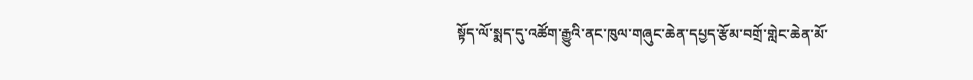སྟོད་ལོ་སྨད་དུ་འཚོག་རྒྱུའི་ནང་ཁུལ་གཞུང་ཆེན་དཔྱད་རྩོམ་བགྲོ་གླེང་ཆེན་མོ་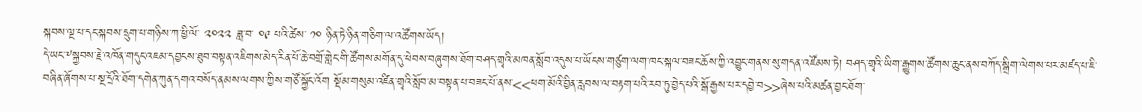སྐབས་ལྔ་པ་དང་སྐབས་དྲུག་པ་གཉིས་ཀ་ཕྱི་ལོ་ ༢༠༢༢ ཟླ་བ་ ༠༩ པའི་ཚེས་ ༡༠ ཉིན་ཏེ་ཉིན་གཅིག་ལ་འཚོགས་ཡོད།
དེ་ཡང་༸སྐྱབས་རྗེ་འཁོན་གདུང་འཇམ་དབྱངས་ཐུབ་བསྟན་འཇིགས་མེད་རིན་པོ་ཆེ་བགྲོ་གླེང་གི་ཚོགས་མགོན་དུ་ཕེབས་བཞུགས་ཐོག་བཤད་གྲྭའི་མཁན་སློབ་འདུས་པ་ཡོངས་གཙུག་ལག་ཁང་སྐལ་བཟང་ཆོས་ཀྱི་འབྱུང་གནས་སུ་གདན་འཛོམས་ཏེ། བཤད་གྲྭའི་ཡིག་རྒྱུགས་ཚོགས་ཆུང་ནས་བཀོད་སྒྲིག་ལེགས་པར་མཛད་པ་ཇི་བཞིན་ཞོགས་པ་སྔ་དྲོའི་ཐོག་དགེན་ཀུན་དགའ་བསོད་ནམས་ལགས་ཀྱིས་གཙོ་སྐྱོང་འོག སྡོམ་གསུམ་འཛིན་གྲྭའི་སློབ་མ་བསྟན་པ་བཟང་པོ་ནས་<<ཕག་མོའི་བྱིན་རླབས་ལ་བརྟག་པའི་རབ་ཏུ་བྱེད་པའི་སྒོ་རྒྱས་པར་དབྱེ་བ>>ཞེས་པའི་མཚན་བྱང་ཐོག་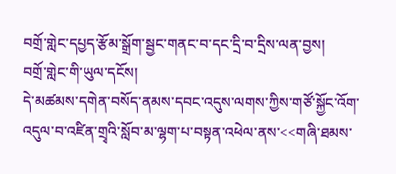བགྲོ་གླེང་དཔྱད་རྩོམ་སྒྲོག་སྦྱང་གནང་བ་དང་དྲི་བ་དྲིས་ལན་བྱས།
བགྲོ་གླེང་གི་ཡུལ་དངོས།
དེ་མཚམས་དགེན་བསོད་ནམས་དབང་འདུས་ལགས་ཀྱིས་གཙོ་སྐྱོང་འོག་འདུལ་བ་འཛིན་གྲྭའི་སློབ་མ་ལྷག་པ་བསྟན་འཕེལ་ནས་<<གཞི་ཐམས་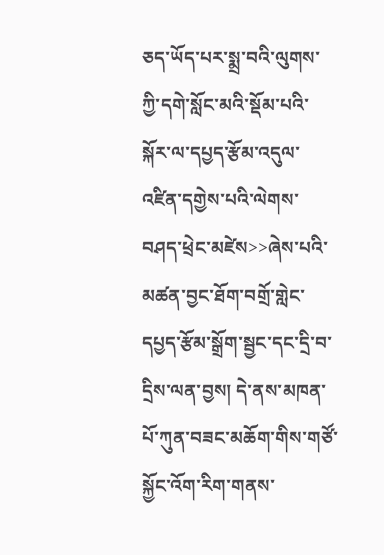ཅད་ཡོད་པར་སྨྲ་བའི་ལུགས་ཀྱི་དགེ་སློང་མའི་སྡོམ་པའི་སྐོར་ལ་དཔྱད་རྩོམ་འདུལ་འཛིན་དགྱེས་པའི་ལེགས་བཤད་ཕྲེང་མཛེས>>ཞེས་པའི་མཚན་བྱང་ཐོག་བགྲོ་གླེང་དཔྱད་རྩོམ་སྒྲོག་སྦྱང་དང་དྲི་བ་དྲིས་ལན་བྱས། དེ་ནས་མཁན་པོ་ཀུན་བཟང་མཆོག་གིས་གཙོ་སྐྱོང་འོག་རིག་གནས་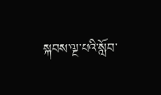སྐབས་ལྔ་པའི་སློབ་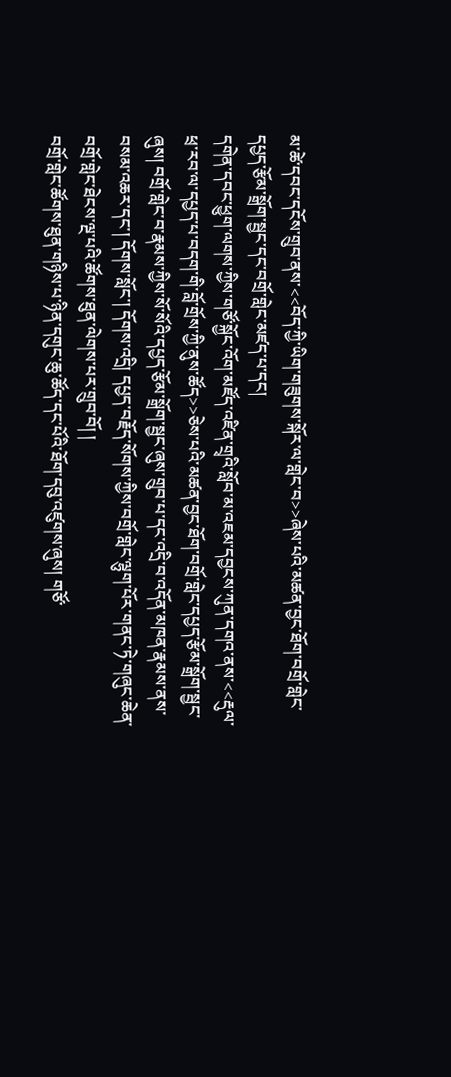མ་ཚེ་དབང་དངོས་གྲུབ་ནས་<<བོད་ཀྱི་ཡིག་གཟུགས་སྐོར་ལ་གླེང་བ>>ཞེས་པའི་མཚན་བྱང་ཐོག་བགྲོ་གླེང་དཔྱད་རྩོམ་སྒྲོག་སྦྱང་དང་བགྲོ་གླེང་མཛད་པ་དང།
དགེན་དབང་ཕྱུག་ལགས་ཀྱིས་གཙོ་སྐྱོང་འོག་མཛོད་འཛིན་གྲྭའི་སློབ་མ་འཇམ་དབྱངས་ཀུན་དགའ་ནས་<<རྡུལ་ཕྲ་རབ་ལ་དཔྱད་པ་བདག་གི་བློ་གྲོས་ཀྱི་ནུས་ཚོད>>ཅེས་པའི་མཚན་བྱང་ཐོག་བགྲོ་གླེང་དཔྱད་རྩོམ་སྒྲོག་སྦྱང་ཞུས། བགྲོ་གླེང་བ་རྣམས་ཀྱིས་སོ་སོའི་དཔྱད་རྩོམ་སྒྲོག་སྦྱང་ཞུས་གྲུབ་པ་དང་འདྲི་བ་འདོན་མཁན་རྣམས་ནས་བསམ་འཆར་དང་། དོགས་སློང་། དོགས་འདྲི། དཔྱད་བརྗོད་སོགས་ཀྱིས་བགྲོ་གླེང་ལྷུག་པོར་གནང་ཏེ་གཞུང་ཆེན་བགྲོ་གླེང་ཐེངས་ལྔ་པའི་ཚོགས་ཐུན་ལེགས་པར་གྲུབ་བོ། །
བགྲོ་གླེང་ཚོགས་ཐུན་གཉིས་པ་ཉིན་དགུང་ཆུ་ཚོད་དང་པོའི་ཐོག་དབུ་འཛུགས་ཞུས། གཙོ་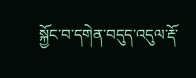སྐྱོང་བ་དགེན་བདུད་འདུལ་རྡོ་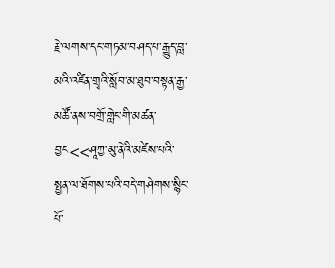རྗེ་ལགས་དང་གཏམ་བཤད་པ་རྒྱུད་བླ་མའི་འཛིན་གྲྭའི་སློབ་མ་ཐུབ་བསྟན་རྒྱ་མཚོ་ནས་བགྲོ་གླེང་གི་མཚན་བྱང<<ཤཱཀྱ་མུ་ནེའི་མཛེས་པའི་སྤྱན་ལ་ཐོགས་པའི་བདེ་གཤེགས་སྙིང་པོ་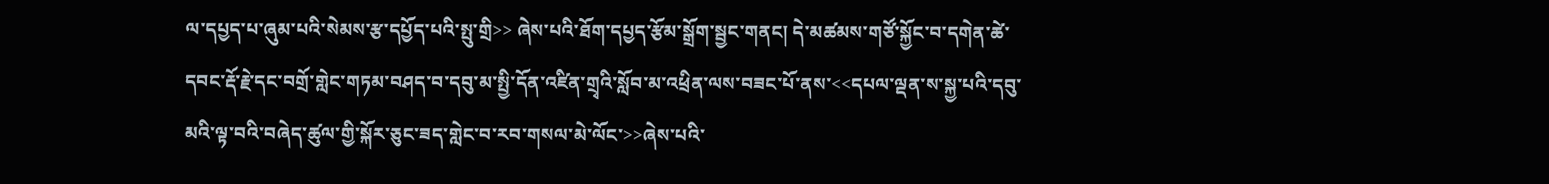ལ་དཔྱད་པ་ཞུམ་པའི་སེམས་རྩ་དཔྱོད་པའི་སྤུ་གྲི>> ཞེས་པའི་ཐོག་དཔྱད་རྩོམ་སྒྲོག་སྦྱང་གནང། དེ་མཚམས་གཙོ་སྐྱོང་བ་དགེན་ཚེ་དབང་རྡོ་རྗེ་དང་བགྲོ་གླེང་གཏམ་བཤད་བ་དབུ་མ་སྤྱི་དོན་འཛིན་གྲྭའི་སློབ་མ་འཕྲིན་ལས་བཟང་པོ་ནས་<<དཔལ་ལྡན་ས་སྐྱ་པའི་དབུ་མའི་ལྟ་བའི་བཞེད་ཚུལ་གྱི་སྐོར་ཅུང་ཟད་གླེང་བ་རབ་གསལ་མེ་ལོང་>>ཞེས་པའི་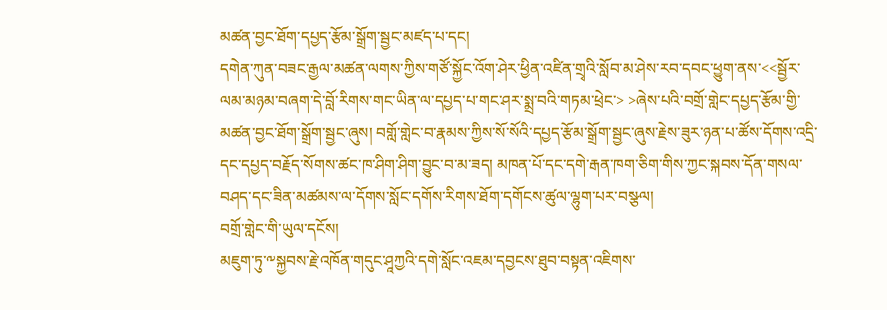མཚན་བྱང་ཐོག་དཔྱད་རྩོམ་སྒྲོག་སྦྱང་མཛད་པ་དང།
དགེན་ཀུན་བཟང་རྒྱལ་མཚན་ལགས་ཀྱིས་གཙོ་སྐྱོང་འོག་ཤེར་ཕྱིན་འཛིན་གྲྭའི་སློབ་མ་ཤེས་རབ་དབང་ཕྱུག་ནས་<<སྦྱོར་ལམ་མཉམ་བཞག་དེ་བློ་རིགས་གང་ཡིན་ལ་དཔྱད་པ་གང་ཤར་སྨྲ་བའི་གཏམ་ཕྲེང་> >ཞེས་པའི་བགྲོ་གླེང་དཔྱད་རྩོམ་གྱི་མཚན་བྱང་ཐོག་སྒྲོག་སྦྱང་ཞུས། བགློ་གླེང་བ་རྣམས་ཀྱིས་སོ་སོའི་དཔྱད་རྩོམ་སྒྲོག་སྦྱང་ཞུས་རྗེས་ཟུར་ཉན་པ་ཚོས་དོགས་འདྲི་དང་དཔྱད་བརྗོད་སོགས་ཚང་ཁ་ཤིག་ཤིག་བྱུང་བ་མ་ཟད། མཁན་པོ་དང་དགེ་རྒན་ཁག་ཅིག་གིས་ཀྱང་སྐབས་དོན་གསལ་བཤད་དང་ཟིན་མཚམས་ལ་དོགས་སློང་དགོས་རིགས་ཐོག་དགོངས་ཚུལ་ལྷུག་པར་བསྩལ།
བགྲོ་གླེང་གི་ཡུལ་དངོས།
མཇུག་ཏུ་༸སྐྱབས་རྗེ་འཁོན་གདུང་ཤཱཀྱའི་དགེ་སློང་འཇམ་དབྱངས་ཐུབ་བསྟན་འཇིགས་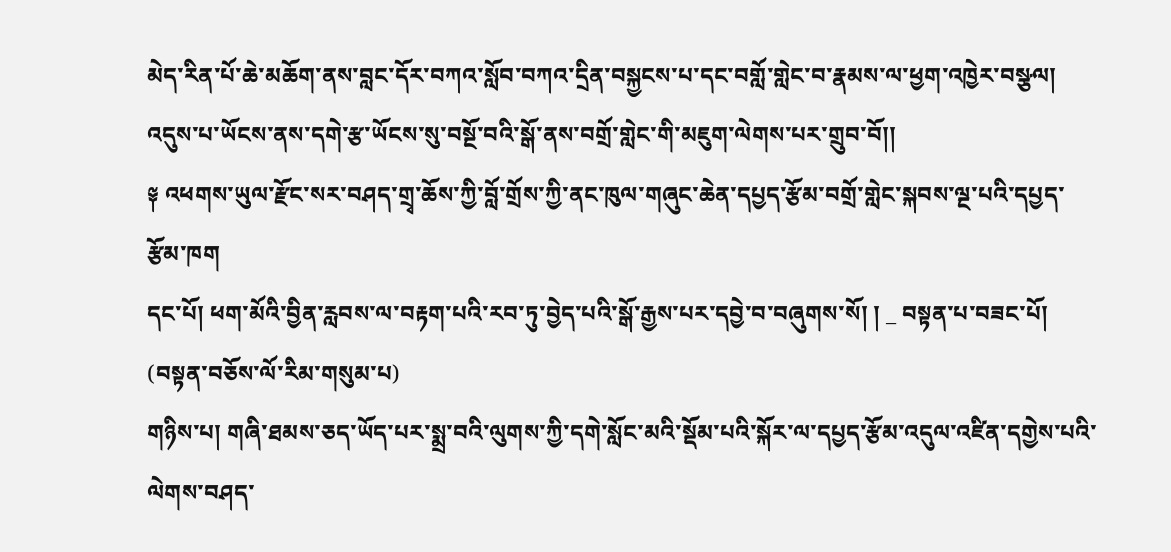མེད་རིན་པོ་ཆེ་མཆོག་ནས་བླང་དོར་བཀའ་སློབ་བཀའ་དྲིན་བསྐྱངས་པ་དང་བགློ་གླེང་བ་རྣམས་ལ་ཕྱག་འཁྱེར་བསྩལ། འདུས་པ་ཡོངས་ནས་དགེ་རྩ་ཡོངས་སུ་བསྔོ་བའི་སྒོ་ནས་བགྲོ་གླེང་གི་མཇུག་ལེགས་པར་གྲུབ་བོ།།
༈ འཕགས་ཡུལ་རྫོང་སར་བཤད་གྲྭ་ཆོས་ཀྱི་བློ་གྲོས་ཀྱི་ནང་ཁུལ་གཞུང་ཆེན་དཔྱད་རྩོམ་བགྲོ་གླེང་སྐབས་ལྔ་པའི་དཔྱད་རྩོམ་ཁག
དང་པོ། ཕག་མོའི་བྱིན་རླབས་ལ་བརྟག་པའི་རབ་ཏུ་བྱེད་པའི་སྒོ་རྒྱས་པར་དབྱེ་བ་བཞུགས་སོ། ། _ བསྟན་པ་བཟང་པོ། (བསྟན་བཅོས་ལོ་རིམ་གསུམ་པ)
གཉིས་པ། གཞི་ཐམས་ཅད་ཡོད་པར་སྨྲ་བའི་ལུགས་ཀྱི་དགེ་སློང་མའི་སྡོམ་པའི་སྐོར་ལ་དཔྱད་རྩོམ་འདུལ་འཛིན་དགྱེས་པའི་ལེགས་བཤད་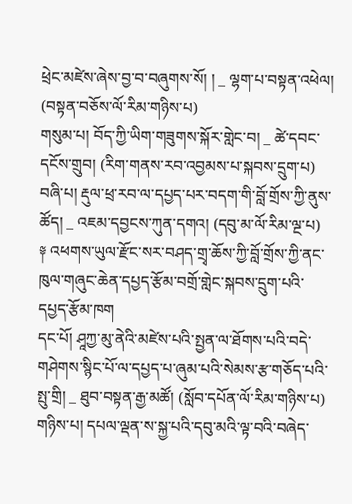ཕྲེང་མཛེས་ཞེས་བྱ་བ་བཞུགས་སོ། ། _ ལྷག་པ་བསྟན་འཕེལ། (བསྟན་བཅོས་ལོ་རིམ་གཉིས་པ)
གསུམ་པ། བོད་ཀྱི་ཡིག་གཟུགས་སྐོར་གླེང་བ། _ ཚེ་དབང་དངོས་གྲུབ། (རིག་གནས་རབ་འབྱམས་པ་སྐབས་དྲུག་པ)
བཞི་པ། རྡུལ་ཕྲ་རབ་ལ་དཔྱད་པར་བདག་གི་བློ་གྲོས་ཀྱི་ནུས་ཚོད། _ འཇམ་དབྱངས་ཀུན་དགའ། (དབུ་མ་ལོ་རིམ་ལྔ་པ)
༈ འཕགས་ཡུལ་རྫོང་སར་བཤད་གྲྭ་ཆོས་ཀྱི་བློ་གྲོས་ཀྱི་ནང་ཁུལ་གཞུང་ཆེན་དཔྱད་རྩོམ་བགྲོ་གླེང་སྐབས་དྲུག་པའི་དཔྱད་རྩོམ་ཁག
དང་པོ། ཤཱཀྱ་མུ་ནེའི་མཛེས་པའི་སྤྱན་ལ་ཐོགས་པའི་བདེ་གཤེགས་སྙིང་པོ་ལ་དཔྱད་པ་ཞུམ་པའི་སེམས་རྩ་གཅོད་པའི་སྤུ་གྲི། _ ཐུབ་བསྟན་རྒྱ་མཚོ། (སློབ་དཔོན་ལོ་རིམ་གཉིས་པ)
གཉིས་པ། དཔལ་ལྡན་ས་སྐྱ་པའི་དབུ་མའི་ལྟ་བའི་བཞེད་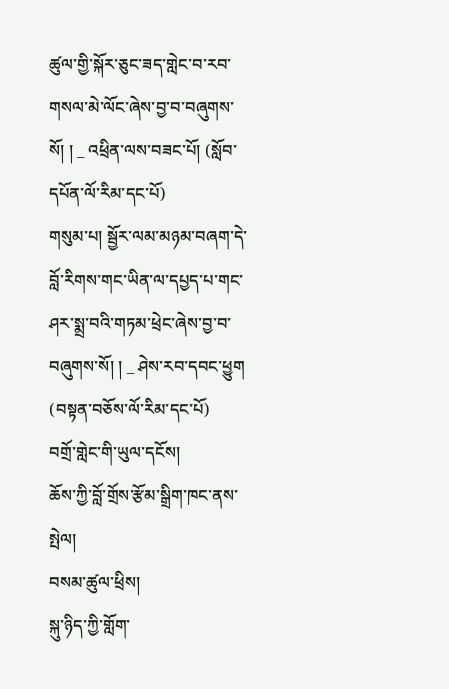ཚུལ་གྱི་སྐོར་ཅུང་ཟད་གླེང་བ་རབ་གསལ་མེ་ལོང་ཞེས་བྱ་བ་བཞུགས་སོ། ། _ འཕྲིན་ལས་བཟང་པོ། (སློབ་དཔོན་ལོ་རིམ་དང་པོ)
གསུམ་པ། སྦྱོར་ལམ་མཉམ་བཞག་དེ་བློ་རིགས་གང་ཡིན་ལ་དཔྱད་པ་གང་ཤར་སྨྲ་བའི་གཏམ་ཕྲེང་ཞེས་བྱ་བ་བཞུགས་སོ། ། _ ཤེས་རབ་དབང་ཕྱུག (བསྟན་བཅོས་ལོ་རིམ་དང་པོ)
བགྲོ་གླེང་གི་ཡུལ་དངོས།
ཆོས་ཀྱི་བློ་གྲོས་རྩོམ་སྒྲིག་ཁང་ནས་སྤེལ།
བསམ་ཚུལ་ཕྲིས།
སྐུ་ཉིད་ཀྱི་གློག་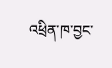འཕྲིན་ཁ་བྱང་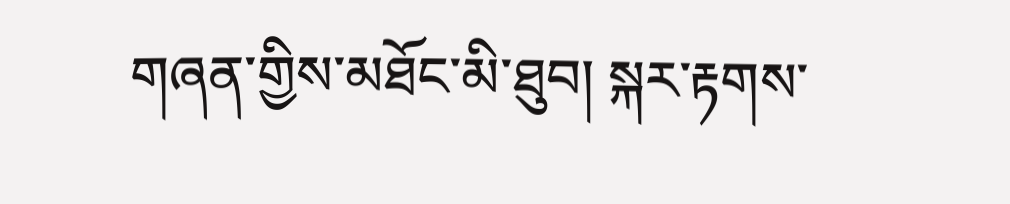གཞན་གྱིས་མཐོང་མི་ཐུབ། སྐར་རྟགས་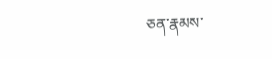ཅན་རྣམས་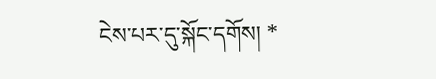ངེས་པར་དུ་སྐོང་དགོས། *